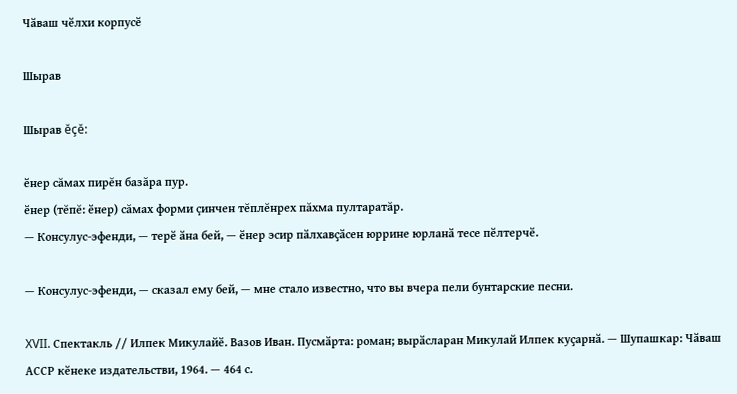Чӑваш чӗлхи корпусӗ

Шырав

Шырав ĕçĕ:

ӗнер сăмах пирĕн базăра пур.
ӗнер (тĕпĕ: ӗнер) сăмах форми çинчен тĕплĕнрех пăхма пултаратăр.
— Консулус-эфенди, — терӗ ӑна бей, — ӗнер эсир пӑлхавҫӑсен юррине юрланӑ тесе пӗлтерчӗ.

— Консулус-эфенди, — сказал ему бей, — мне стало известно, что вы вчера пели бунтарские песни.

XVII. Спектакль // Илпек Микулайӗ. Вазов Иван. Пусмӑрта: роман; вырӑсларан Микулай Илпек куҫарнӑ. — Шупашкар: Чӑваш АССР кӗнеке издательстви, 1964. — 464 с.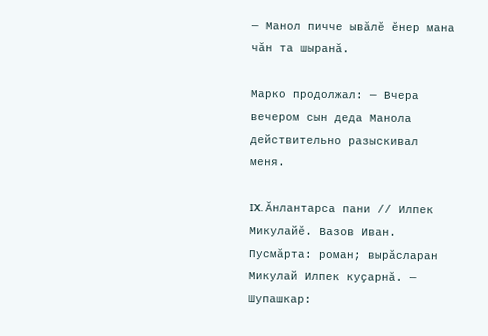— Манол пичче ывӑлӗ ӗнер мана чӑн та шыранӑ.

Марко продолжал: — Вчера вечером сын деда Манола действительно разыскивал меня.

IX. Ӑнлантарса пани // Илпек Микулайӗ. Вазов Иван. Пусмӑрта: роман; вырӑсларан Микулай Илпек куҫарнӑ. — Шупашкар: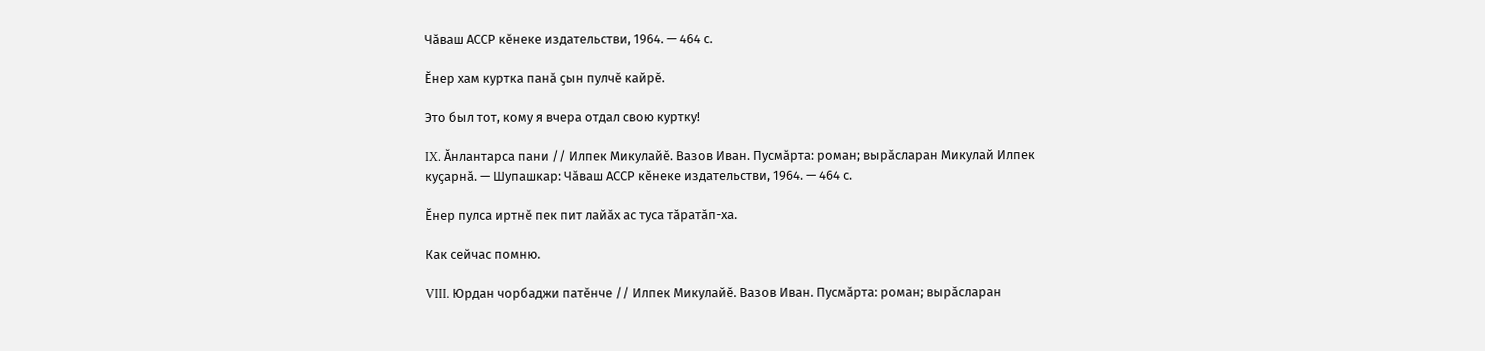Чӑваш АССР кӗнеке издательстви, 1964. — 464 с.

Ӗнер хам куртка панӑ ҫын пулчӗ кайрӗ.

Это был тот, кому я вчера отдал свою куртку!

IX. Ӑнлантарса пани // Илпек Микулайӗ. Вазов Иван. Пусмӑрта: роман; вырӑсларан Микулай Илпек куҫарнӑ. — Шупашкар: Чӑваш АССР кӗнеке издательстви, 1964. — 464 с.

Ӗнер пулса иртнӗ пек пит лайӑх ас туса тӑратӑп-ха.

Как сейчас помню.

VIII. Юрдан чорбаджи патӗнче // Илпек Микулайӗ. Вазов Иван. Пусмӑрта: роман; вырӑсларан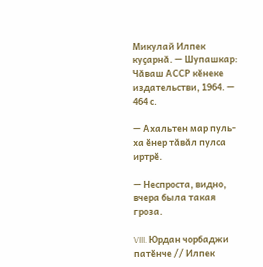Микулай Илпек куҫарнӑ. — Шупашкар: Чӑваш АССР кӗнеке издательстви, 1964. — 464 с.

— Ахальтен мар пуль-ха ӗнер тӑвӑл пулса иртрӗ.

— Неспроста, видно, вчера была такая гроза.

VIII. Юрдан чорбаджи патӗнче // Илпек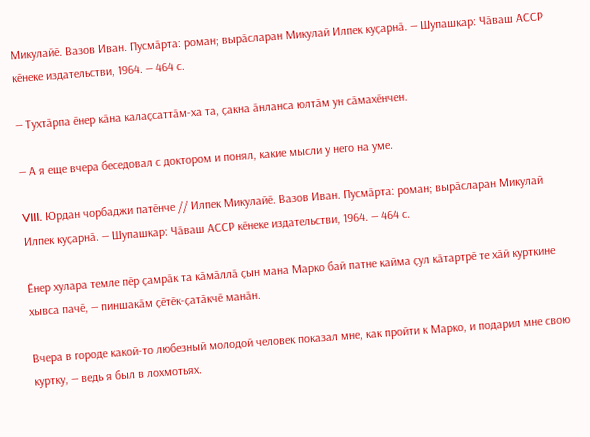Микулайӗ. Вазов Иван. Пусмӑрта: роман; вырӑсларан Микулай Илпек куҫарнӑ. — Шупашкар: Чӑваш АССР кӗнеке издательстви, 1964. — 464 с.

— Тухтӑрпа ӗнер кӑна калаҫсаттӑм-ха та, ҫакна ӑнланса юлтӑм ун сӑмахӗнчен.

— А я еще вчера беседовал с доктором и понял, какие мысли у него на уме.

VIII. Юрдан чорбаджи патӗнче // Илпек Микулайӗ. Вазов Иван. Пусмӑрта: роман; вырӑсларан Микулай Илпек куҫарнӑ. — Шупашкар: Чӑваш АССР кӗнеке издательстви, 1964. — 464 с.

Ӗнер хулара темле пӗр ҫамрӑк та кӑмӑллӑ ҫын мана Марко бай патне кайма ҫул кӑтартрӗ те хӑй курткине хывса пачӗ, — пиншакӑм ҫӗтӗк-ҫатӑкчӗ манӑн.

Вчера в городе какой-то любезный молодой человек показал мне, как пройти к Марко, и подарил мне свою куртку, — ведь я был в лохмотьях.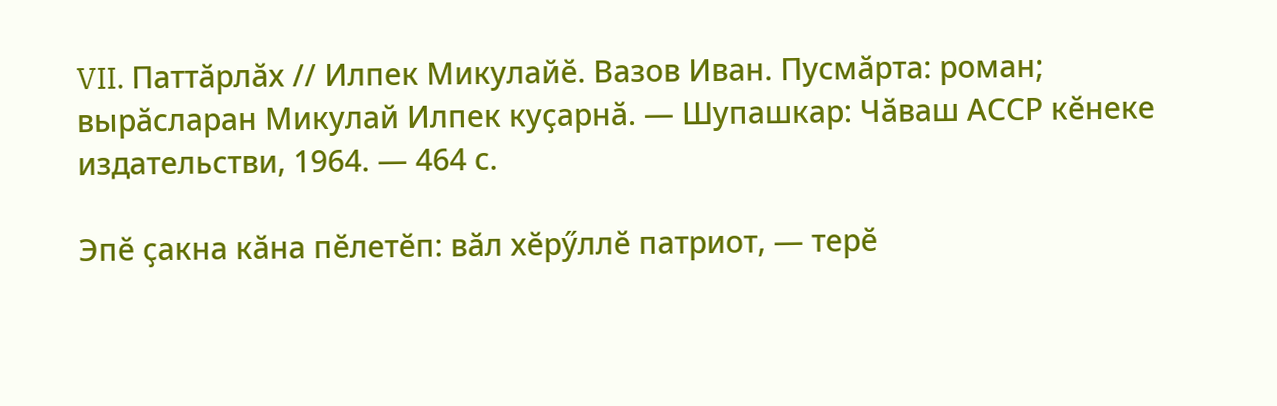VII. Паттӑрлӑх // Илпек Микулайӗ. Вазов Иван. Пусмӑрта: роман; вырӑсларан Микулай Илпек куҫарнӑ. — Шупашкар: Чӑваш АССР кӗнеке издательстви, 1964. — 464 с.

Эпӗ ҫакна кӑна пӗлетӗп: вӑл хӗрӳллӗ патриот, — терӗ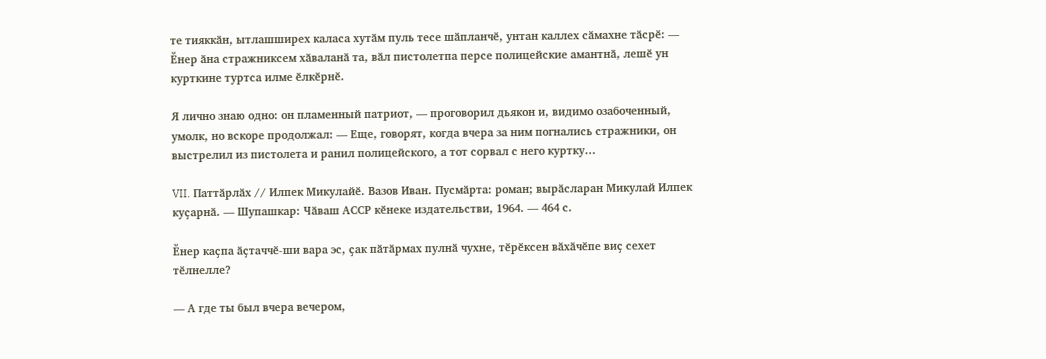те тияккӑн, ытлашширех каласа хутӑм пуль тесе шӑпланчӗ, унтан каллех сӑмахне тӑсрӗ: — Ӗнер ӑна стражниксем хӑваланӑ та, вӑл пистолетпа персе полицейские амантнӑ, лешӗ ун курткине туртса илме ӗлкӗрнӗ.

Я лично знаю одно: он пламенный патриот, — проговорил дьякон и, видимо озабоченный, умолк, но вскоре продолжал: — Еще, говорят, когда вчера за ним погнались стражники, он выстрелил из пистолета и ранил полицейского, а тот сорвал с него куртку…

VII. Паттӑрлӑх // Илпек Микулайӗ. Вазов Иван. Пусмӑрта: роман; вырӑсларан Микулай Илпек куҫарнӑ. — Шупашкар: Чӑваш АССР кӗнеке издательстви, 1964. — 464 с.

Ӗнер каҫпа ӑҫтаччӗ-ши вара эс, ҫак пӑтӑрмах пулнӑ чухне, тӗрӗксен вӑхӑчӗпе виҫ сехет тӗлнелле?

— А где ты был вчера вечером,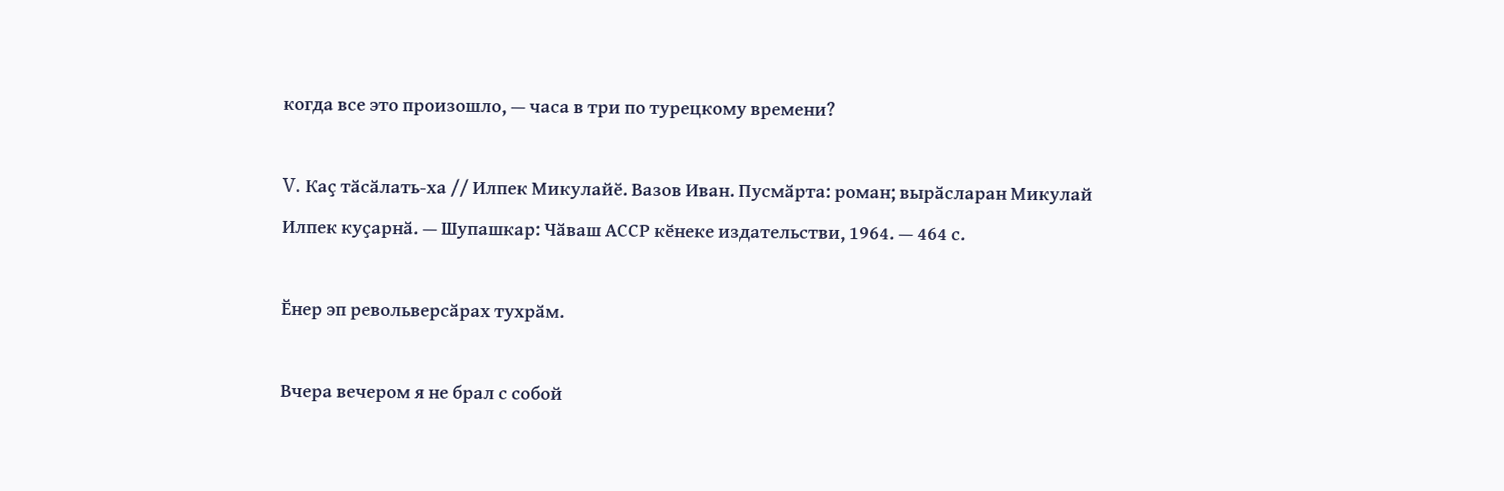когда все это произошло, — часа в три по турецкому времени?

V. Каҫ тӑсӑлать-ха // Илпек Микулайӗ. Вазов Иван. Пусмӑрта: роман; вырӑсларан Микулай Илпек куҫарнӑ. — Шупашкар: Чӑваш АССР кӗнеке издательстви, 1964. — 464 с.

Ӗнер эп револьверсӑрах тухрӑм.

Вчера вечером я не брал с собой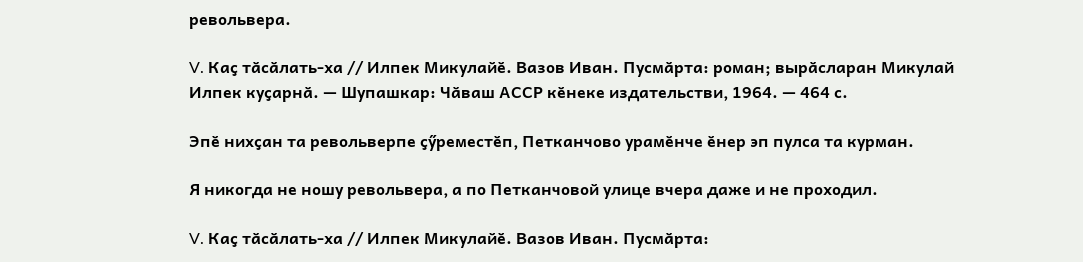револьвера.

V. Каҫ тӑсӑлать-ха // Илпек Микулайӗ. Вазов Иван. Пусмӑрта: роман; вырӑсларан Микулай Илпек куҫарнӑ. — Шупашкар: Чӑваш АССР кӗнеке издательстви, 1964. — 464 с.

Эпӗ нихҫан та револьверпе ҫӳреместӗп, Петканчово урамӗнче ӗнер эп пулса та курман.

Я никогда не ношу револьвера, а по Петканчовой улице вчера даже и не проходил.

V. Каҫ тӑсӑлать-ха // Илпек Микулайӗ. Вазов Иван. Пусмӑрта: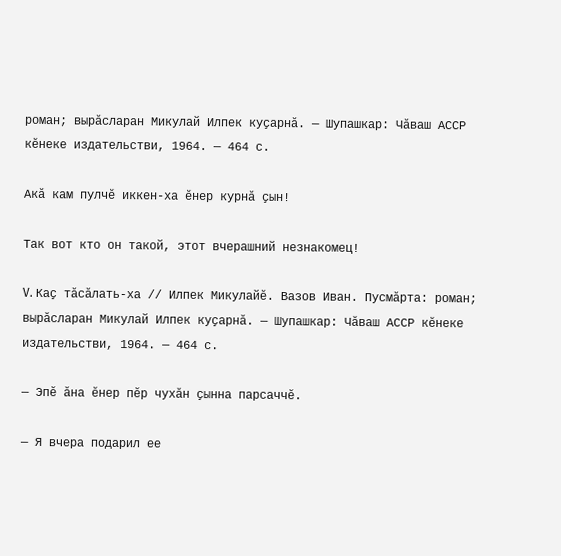роман; вырӑсларан Микулай Илпек куҫарнӑ. — Шупашкар: Чӑваш АССР кӗнеке издательстви, 1964. — 464 с.

Акӑ кам пулчӗ иккен-ха ӗнер курнӑ ҫын!

Так вот кто он такой, этот вчерашний незнакомец!

V. Каҫ тӑсӑлать-ха // Илпек Микулайӗ. Вазов Иван. Пусмӑрта: роман; вырӑсларан Микулай Илпек куҫарнӑ. — Шупашкар: Чӑваш АССР кӗнеке издательстви, 1964. — 464 с.

— Эпӗ ӑна ӗнер пӗр чухӑн ҫынна парсаччӗ.

— Я вчера подарил ее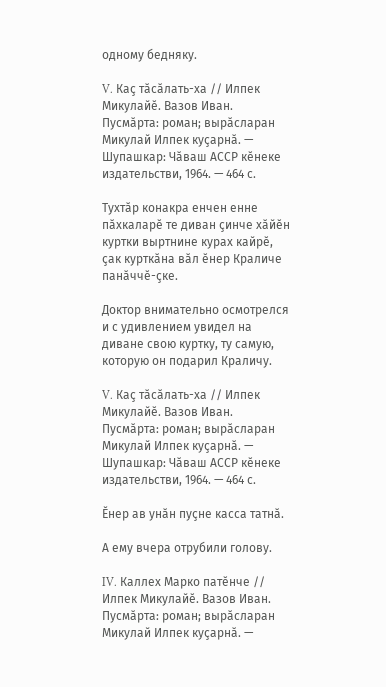одному бедняку.

V. Каҫ тӑсӑлать-ха // Илпек Микулайӗ. Вазов Иван. Пусмӑрта: роман; вырӑсларан Микулай Илпек куҫарнӑ. — Шупашкар: Чӑваш АССР кӗнеке издательстви, 1964. — 464 с.

Тухтӑр конакра енчен енне пӑхкаларӗ те диван ҫинче хӑйӗн куртки выртнине курах кайрӗ, ҫак курткӑна вӑл ӗнер Краличе панӑччӗ-ҫке.

Доктор внимательно осмотрелся и с удивлением увидел на диване свою куртку, ту самую, которую он подарил Краличу.

V. Каҫ тӑсӑлать-ха // Илпек Микулайӗ. Вазов Иван. Пусмӑрта: роман; вырӑсларан Микулай Илпек куҫарнӑ. — Шупашкар: Чӑваш АССР кӗнеке издательстви, 1964. — 464 с.

Ӗнер ав унӑн пуҫне касса татнӑ.

А ему вчера отрубили голову.

IV. Каллех Марко патӗнче // Илпек Микулайӗ. Вазов Иван. Пусмӑрта: роман; вырӑсларан Микулай Илпек куҫарнӑ. —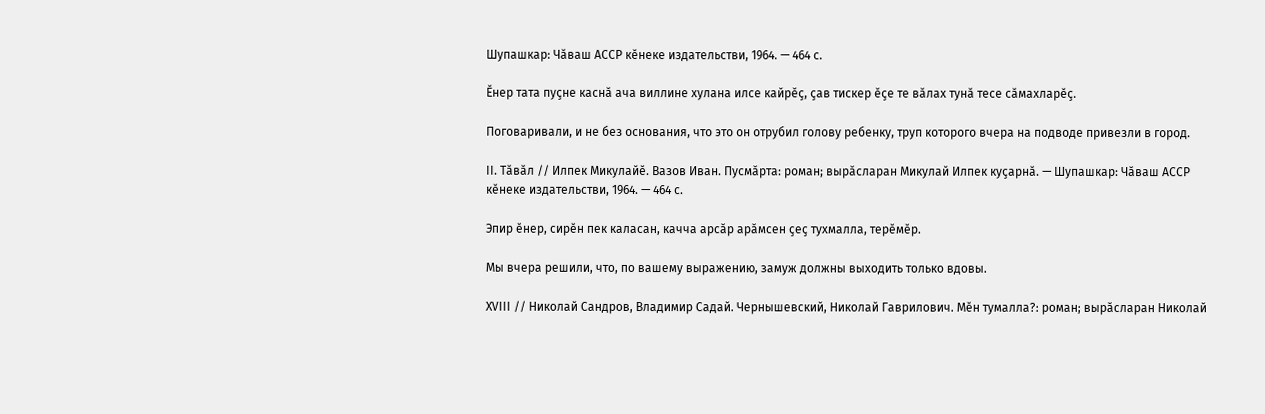Шупашкар: Чӑваш АССР кӗнеке издательстви, 1964. — 464 с.

Ӗнер тата пуҫне каснӑ ача виллине хулана илсе кайрӗҫ, ҫав тискер ӗҫе те вӑлах тунӑ тесе сӑмахларӗҫ.

Поговаривали, и не без основания, что это он отрубил голову ребенку, труп которого вчера на подводе привезли в город.

II. Тӑвӑл // Илпек Микулайӗ. Вазов Иван. Пусмӑрта: роман; вырӑсларан Микулай Илпек куҫарнӑ. — Шупашкар: Чӑваш АССР кӗнеке издательстви, 1964. — 464 с.

Эпир ӗнер, сирӗн пек каласан, качча арсӑр арӑмсен ҫеҫ тухмалла, терӗмӗр.

Мы вчера решили, что, по вашему выражению, замуж должны выходить только вдовы.

XVIII // Николай Сандров, Владимир Садай. Чернышевский, Николай Гаврилович. Мӗн тумалла?: роман; вырӑсларан Николай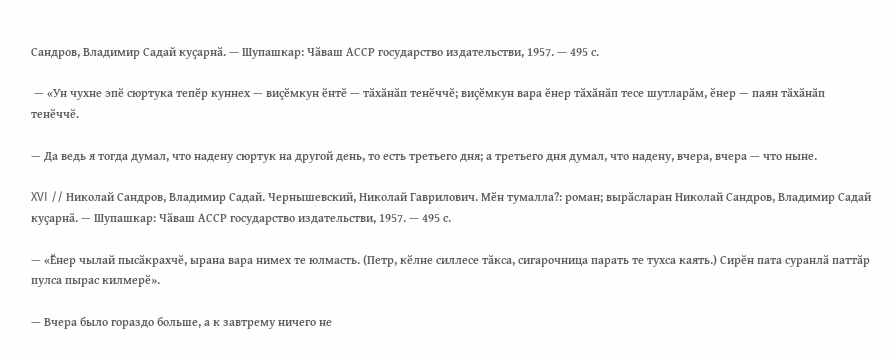Сандров, Владимир Садай куҫарнӑ. — Шупашкар: Чӑваш АССР государство издательстви, 1957. — 495 с.

 — «Ун чухне эпӗ сюртука тепӗр куннех — виҫӗмкун ӗнтӗ — тӑхӑнӑп тенӗччӗ; виҫӗмкун вара ӗнер тӑхӑнӑп тесе шутларӑм, ӗнер — паян тӑхӑнӑп тенӗччӗ.

— Да ведь я тогда думал, что надену сюртук на другой день, то есть третьего дня; а третьего дня думал, что надену, вчера, вчера — что ныне.

XVI // Николай Сандров, Владимир Садай. Чернышевский, Николай Гаврилович. Мӗн тумалла?: роман; вырӑсларан Николай Сандров, Владимир Садай куҫарнӑ. — Шупашкар: Чӑваш АССР государство издательстви, 1957. — 495 с.

— «Ӗнер чылай пысӑкрахчӗ, ырана вара нимех те юлмасть. (Петр, кӗлне силлесе тӑкса, сигарочница парать те тухса каять.) Сирӗн пата суранлӑ паттӑр пулса пырас килмерӗ».

— Вчера было гораздо больше, а к завтрему ничего не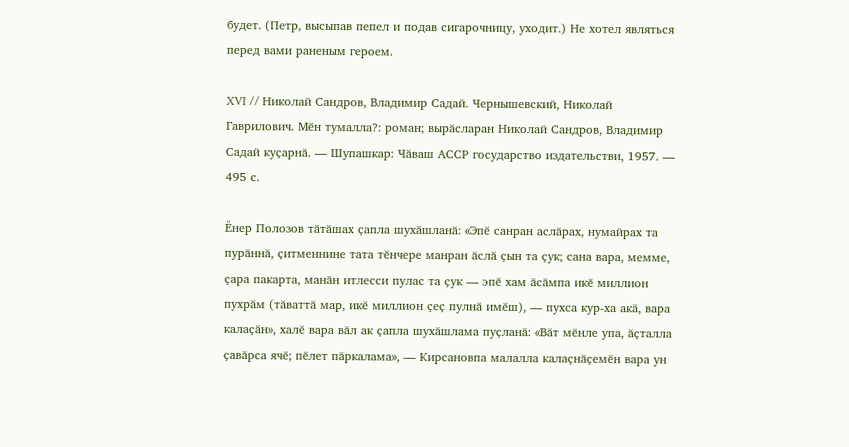будет. (Петр, высыпав пепел и подав сигарочницу, уходит.) Не хотел являться перед вами раненым героем.

XVI // Николай Сандров, Владимир Садай. Чернышевский, Николай Гаврилович. Мӗн тумалла?: роман; вырӑсларан Николай Сандров, Владимир Садай куҫарнӑ. — Шупашкар: Чӑваш АССР государство издательстви, 1957. — 495 с.

Ӗнер Полозов тӑтӑшах ҫапла шухӑшланӑ: «Эпӗ санран аслӑрах, нумайрах та пурӑннӑ, ҫитменнине тата тӗнчере манран ӑслӑ ҫын та ҫук; сана вара, мемме, ҫара пакарта, манӑн итлесси пулас та ҫук — эпӗ хам ӑсӑмпа икӗ миллион пухрӑм (тӑваттӑ мар, икӗ миллион ҫеҫ пулнӑ имӗш), — пухса кур-ха акӑ, вара калаҫӑн», халӗ вара вӑл ак ҫапла шухӑшлама пуҫланӑ: «Вӑт мӗнле упа, ӑҫталла ҫавӑрса ячӗ; пӗлет пӑркалама», — Кирсановпа малалла калаҫнӑҫемӗн вара ун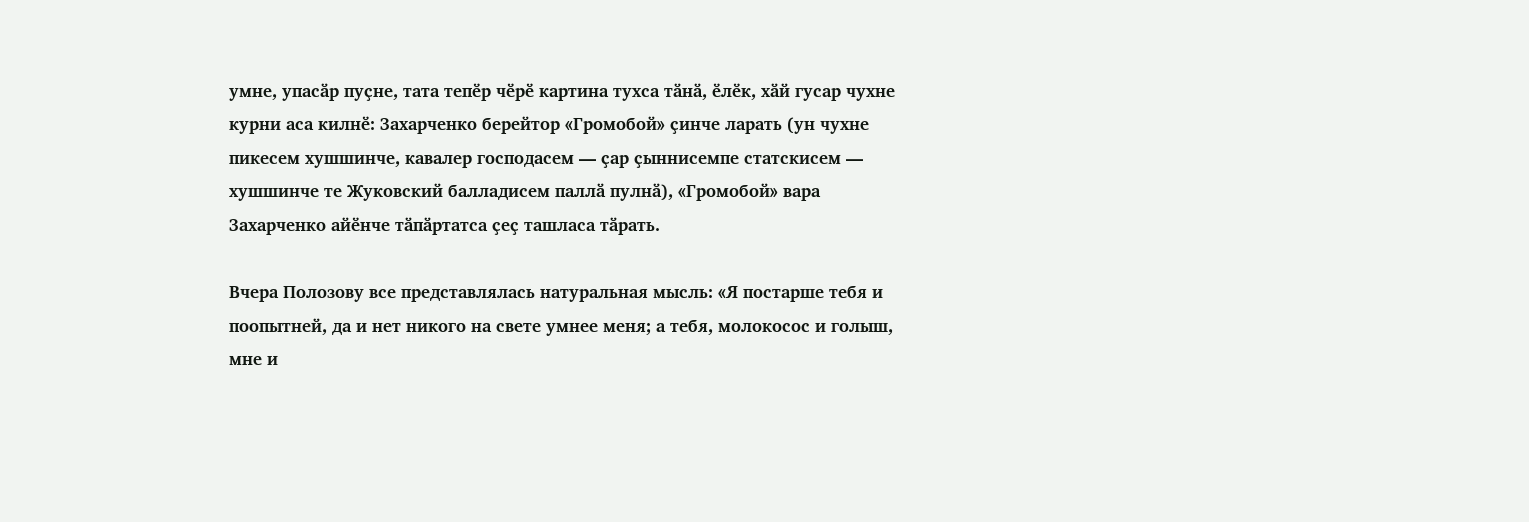умне, упасӑр пуҫне, тата тепӗр чӗрӗ картина тухса тӑнӑ, ӗлӗк, хӑй гусар чухне курни аса килнӗ: Захарченко берейтор «Громобой» ҫинче ларать (ун чухне пикесем хушшинче, кавалер господасем — ҫар ҫыннисемпе статскисем — хушшинче те Жуковский балладисем паллӑ пулнӑ), «Громобой» вара Захарченко айӗнче тӑпӑртатса ҫеҫ ташласа тӑрать.

Вчера Полозову все представлялась натуральная мысль: «Я постарше тебя и поопытней, да и нет никого на свете умнее меня; а тебя, молокосос и голыш, мне и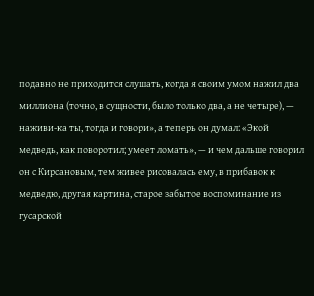подавно не приходится слушать, когда я своим умом нажил два миллиона (точно, в сущности, было только два, а не четыре), — наживи-ка ты, тогда и говори», а теперь он думал: «Экой медведь, как поворотил; умеет ломать», — и чем дальше говорил он с Кирсановым, тем живее рисовалась ему, в прибавок к медведю, другая картина, старое забытое воспоминание из гусарской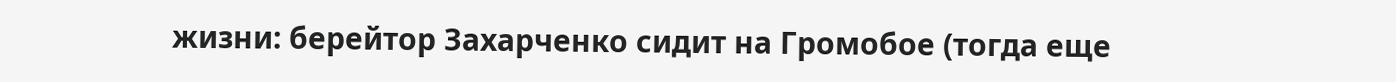жизни: берейтор Захарченко сидит на Громобое (тогда еще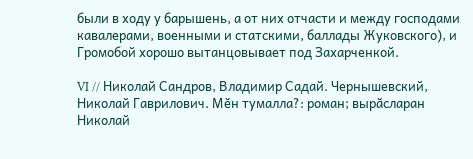были в ходу у барышень, а от них отчасти и между господами кавалерами, военными и статскими, баллады Жуковского), и Громобой хорошо вытанцовывает под Захарченкой.

VI // Николай Сандров, Владимир Садай. Чернышевский, Николай Гаврилович. Мӗн тумалла?: роман; вырӑсларан Николай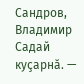Сандров, Владимир Садай куҫарнӑ. —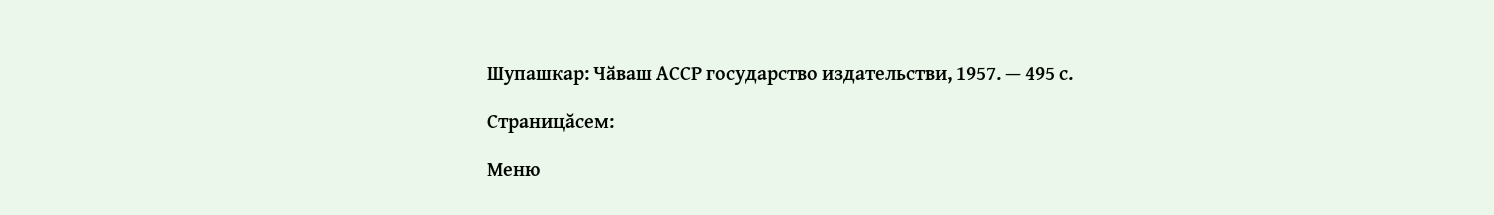Шупашкар: Чӑваш АССР государство издательстви, 1957. — 495 с.

Страницăсем:

Меню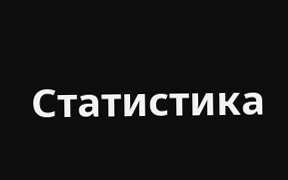Статистика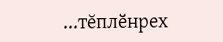...тĕплӗнрех